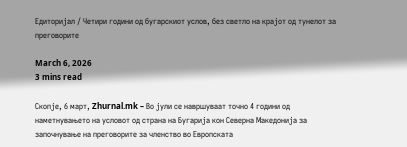Едиторијал / Четири години од бугарскиот услов, без светло на крајот од тунелот за преговорите

March 6, 2026
3 mins read

Скопје, 6 март, Zhurnal.mk – Во јули се навршуваат точно 4 години од наметнувањето на условот од страна на Бугарија кон Северна Македонија за започнување на преговорите за членство во Европската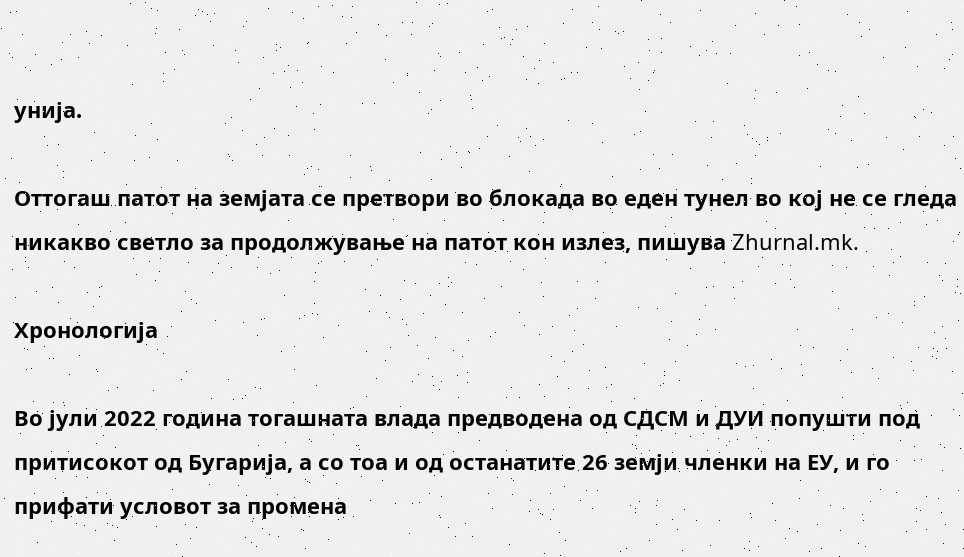унија.

Оттогаш патот на земјата се претвори во блокада во еден тунел во кој не се гледа никакво светло за продолжување на патот кон излез, пишува Zhurnal.mk.

Хронологија

Во јули 2022 година тогашната влада предводена од СДСМ и ДУИ попушти под притисокот од Бугарија, а со тоа и од останатите 26 земји членки на ЕУ, и го прифати условот за промена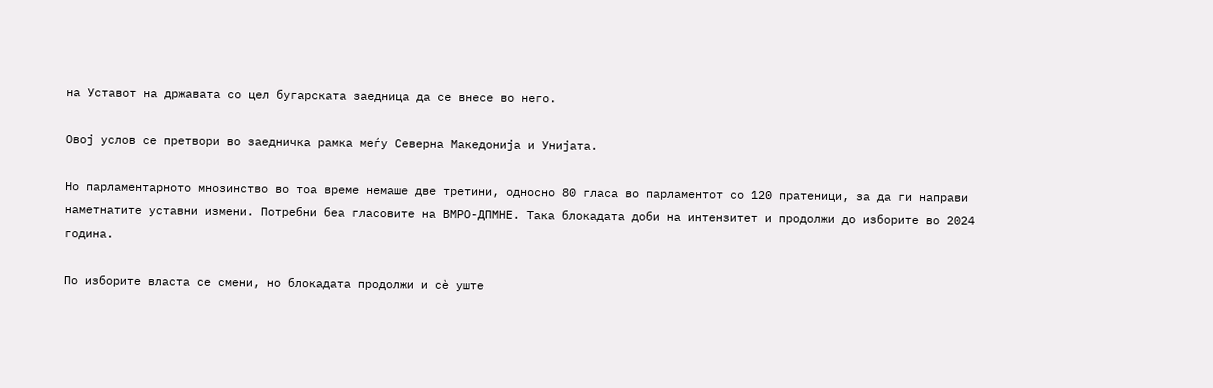на Уставот на државата со цел бугарската заедница да се внесе во него.

Овој услов се претвори во заедничка рамка меѓу Северна Македонија и Унијата.

Но парламентарното мнозинство во тоа време немаше две третини, односно 80 гласа во парламентот со 120 пратеници, за да ги направи наметнатите уставни измени. Потребни беа гласовите на ВМРО-ДПМНЕ. Така блокадата доби на интензитет и продолжи до изборите во 2024 година.

По изборите власта се смени, но блокадата продолжи и сè уште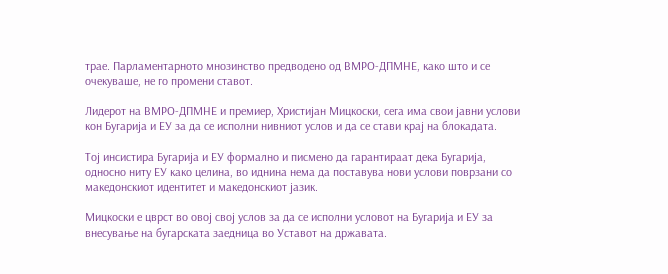трае. Парламентарното мнозинство предводено од ВМРО-ДПМНЕ, како што и се очекуваше, не го промени ставот.

Лидерот на ВМРО-ДПМНЕ и премиер, Христијан Мицкоски, сега има свои јавни услови кон Бугарија и ЕУ за да се исполни нивниот услов и да се стави крај на блокадата.

Тој инсистира Бугарија и ЕУ формално и писмено да гарантираат дека Бугарија, односно ниту ЕУ како целина, во иднина нема да поставува нови услови поврзани со македонскиот идентитет и македонскиот јазик.

Мицкоски е цврст во овој свој услов за да се исполни условот на Бугарија и ЕУ за внесување на бугарската заедница во Уставот на државата.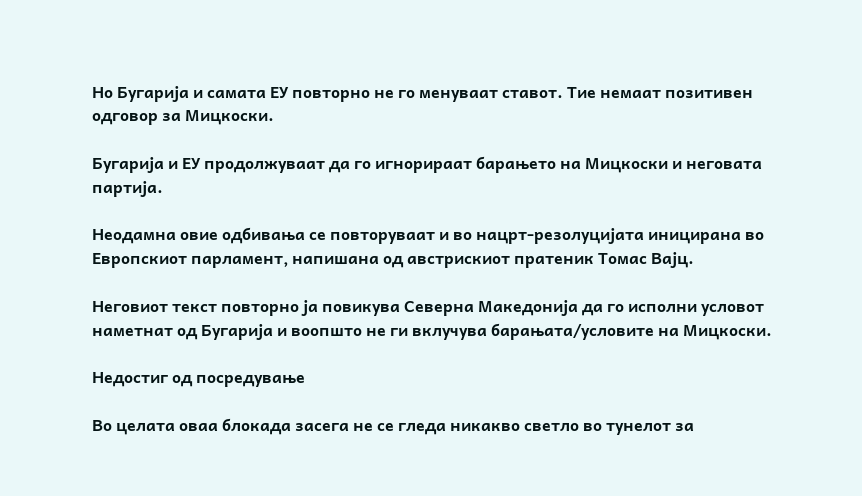Но Бугарија и самата ЕУ повторно не го менуваат ставот. Тие немаат позитивен одговор за Мицкоски.

Бугарија и ЕУ продолжуваат да го игнорираат барањето на Мицкоски и неговата партија.

Неодамна овие одбивања се повторуваат и во нацрт-резолуцијата иницирана во Европскиот парламент, напишана од австрискиот пратеник Томас Вајц.

Неговиот текст повторно ја повикува Северна Македонија да го исполни условот наметнат од Бугарија и воопшто не ги вклучува барањата/условите на Мицкоски.

Недостиг од посредување

Во целата оваа блокада засега не се гледа никакво светло во тунелот за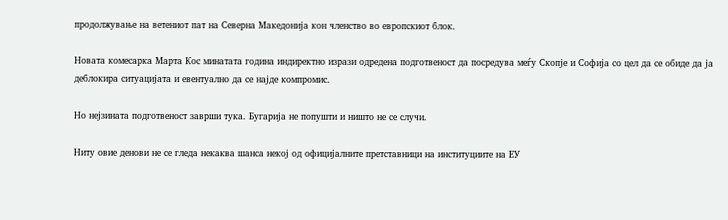продолжување на ветениот пат на Северна Македонија кон членство во европскиот блок.

Новата комесарка Марта Кос минатата година индиректно изрази одредена подготвеност да посредува меѓу Скопје и Софија со цел да се обиде да ја деблокира ситуацијата и евентуално да се најде компромис.

Но нејзината подготвеност заврши тука. Бугарија не попушти и ништо не се случи.

Ниту овие денови не се гледа некаква шанса некој од официјалните претставници на институциите на ЕУ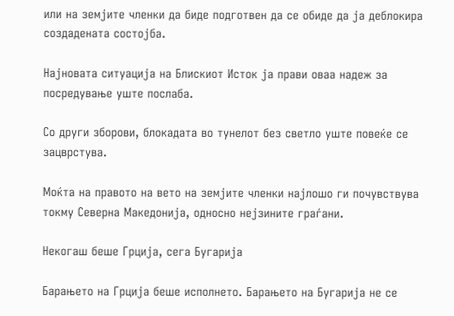или на земјите членки да биде подготвен да се обиде да ја деблокира создадената состојба.

Најновата ситуација на Блискиот Исток ја прави оваа надеж за посредување уште послаба.

Со други зборови, блокадата во тунелот без светло уште повеќе се зацврстува.

Моќта на правото на вето на земјите членки најлошо ги почувствува токму Северна Македонија, односно нејзините граѓани.

Некогаш беше Грција, сега Бугарија

Барањето на Грција беше исполнето. Барањето на Бугарија не се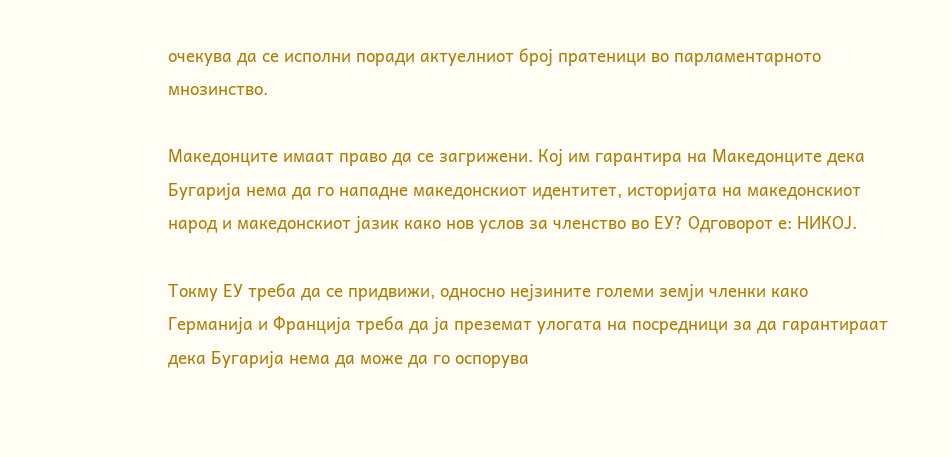очекува да се исполни поради актуелниот број пратеници во парламентарното мнозинство.

Македонците имаат право да се загрижени. Кој им гарантира на Македонците дека Бугарија нема да го нападне македонскиот идентитет, историјата на македонскиот народ и македонскиот јазик како нов услов за членство во ЕУ? Одговорот е: НИКОЈ.

Токму ЕУ треба да се придвижи, односно нејзините големи земји членки како Германија и Франција треба да ја преземат улогата на посредници за да гарантираат дека Бугарија нема да може да го оспорува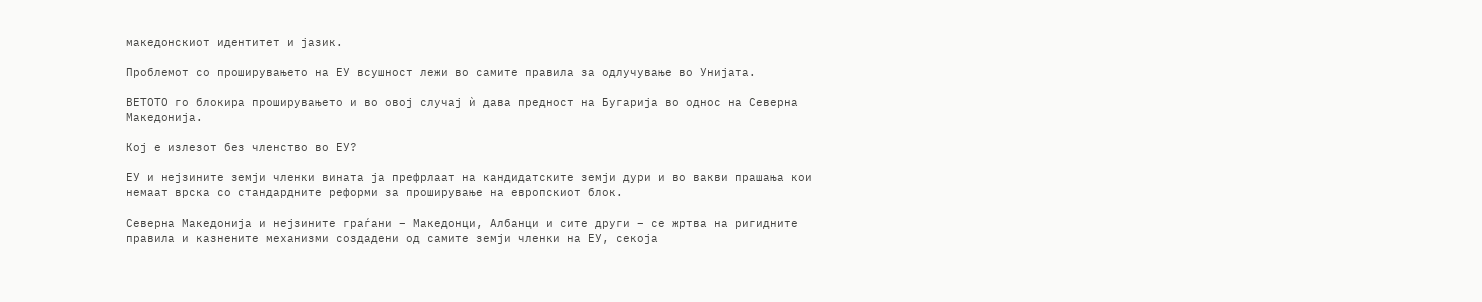македонскиот идентитет и јазик.

Проблемот со проширувањето на ЕУ всушност лежи во самите правила за одлучување во Унијата.

ВЕТОТО го блокира проширувањето и во овој случај ѝ дава предност на Бугарија во однос на Северна Македонија.

Кој е излезот без членство во ЕУ?

ЕУ и нејзините земји членки вината ја префрлаат на кандидатските земји дури и во вакви прашања кои немаат врска со стандардните реформи за проширување на европскиот блок.

Северна Македонија и нејзините граѓани – Македонци, Албанци и сите други – се жртва на ригидните правила и казнените механизми создадени од самите земји членки на ЕУ, секоја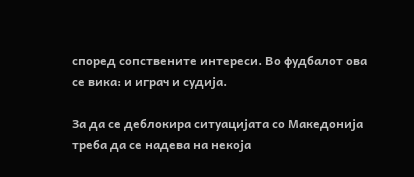според сопствените интереси. Во фудбалот ова се вика: и играч и судија.

За да се деблокира ситуацијата со Македонија треба да се надева на некоја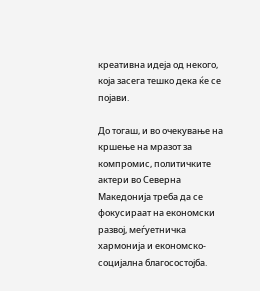креативна идеја од некого, која засега тешко дека ќе се појави.

До тогаш, и во очекување на кршење на мразот за компромис, политичките актери во Северна Македонија треба да се фокусираат на економски развој, меѓуетничка хармонија и економско-социјална благосостојба.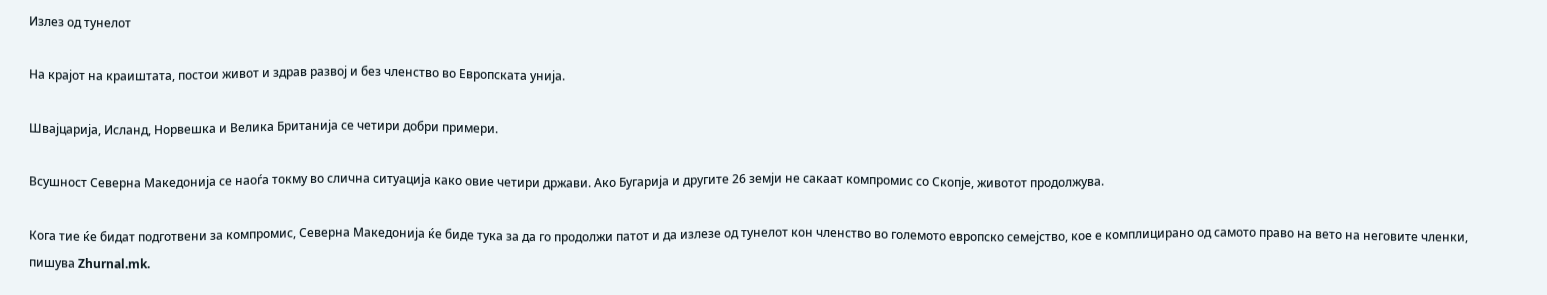Излез од тунелот

На крајот на краиштата, постои живот и здрав развој и без членство во Европската унија.

Швајцарија, Исланд, Норвешка и Велика Британија се четири добри примери.

Всушност Северна Македонија се наоѓа токму во слична ситуација како овие четири држави. Ако Бугарија и другите 26 земји не сакаат компромис со Скопје, животот продолжува.

Кога тие ќе бидат подготвени за компромис, Северна Македонија ќе биде тука за да го продолжи патот и да излезе од тунелот кон членство во големото европско семејство, кое е комплицирано од самото право на вето на неговите членки, пишува Zhurnal.mk.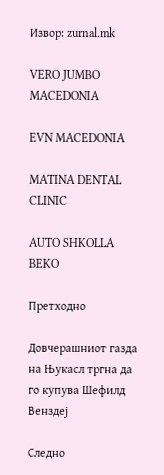Извор: zurnal.mk

VERO JUMBO MACEDONIA

EVN MACEDONIA

MATINA DENTAL CLINIC

AUTO SHKOLLA BEKO

Претходно

Довчерашниот газда на Њукасл тргна да го купува Шефилд Венздеј

Следно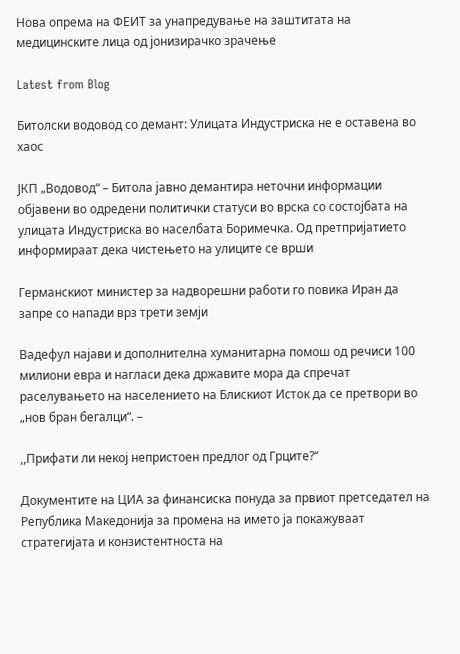Нова опрема на ФЕИТ за унапредување на заштитата на медицинските лица од јонизирачко зрачење

Latest from Blog

Битолски водовод со демант: Улицата Индустриска не е оставена во хаос

ЈКП „Водовод“ – Битола јавно демантира неточни информации објавени во одредени политички статуси во врска со состојбата на улицата Индустриска во населбата Боримечка. Од претпријатието информираат дека чистењето на улиците се врши

Германскиот министер за надворешни работи го повика Иран да запре со напади врз трети земји

Вадефул најави и дополнителна хуманитарна помош од речиси 100 милиони евра и нагласи дека државите мора да спречат раселувањето на населението на Блискиот Исток да се претвори во „нов бран бегалци“. –

,,Прифати ли некој непристоен предлог од Грците?‘‘

Документите на ЦИА за финансиска понуда за првиот претседател на Република Македонија за промена на името ја покажуваат стратегијата и конзистентноста на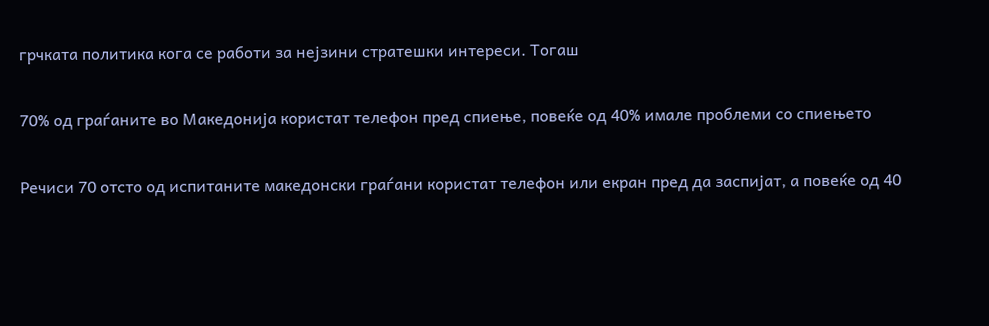грчката политика кога се работи за нејзини стратешки интереси. Тогаш

70% од граѓаните во Македонија користат телефон пред спиење, повеќе од 40% имале проблеми со спиењето

Речиси 70 отсто од испитаните македонски граѓани користат телефон или екран пред да заспијат, а повеќе од 40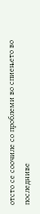отсто се соочиле со проблеми во спиењето во последниве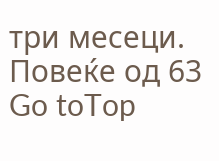три месеци. Повеќе од 63
Go toTop